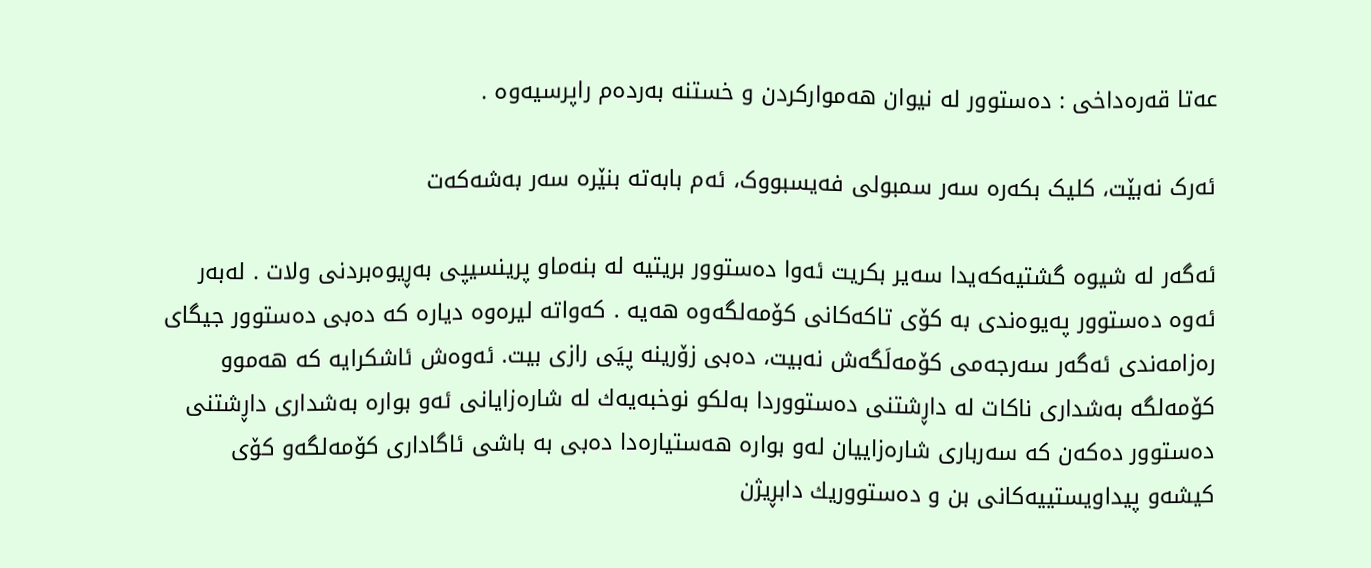عه‌تا قه‌ره‌داخی : ده‌ستوور له‌ نیوان هه‌مواركردن و خستنه‌ به‌رده‌م راپرسیه‌وه‌ .

ئەرک نەبێت، کلیک بکەرە سەر سمبولی فەیسبووک، ئەم بابەتە بنێرە سەر بەشەکەت

ئه‌گه‌ر له‌ شیوه‌ گشتیه‌كه‌یدا سه‌یر بكریت ئه‌وا ده‌ستوور بریتیه‌ له‌ بنه‌ماو پرینسیپی به‌ڕیوه‌بردنی ولات . له‌به‌ر ئه‌وه‌ ده‌ستوور په‌یوه‌ندی به‌ كۆی تاكه‌كانی كۆمه‌لگه‌وه‌ هه‌یه ‌. كه‌واته‌ لیره‌وه‌ دیاره‌ كه‌ ده‌بی ده‌ستوور جیگای ره‌زامه‌ندی ئه‌گه‌ر سه‌رجه‌می كۆمه‌لَگه‌ش نه‌بیت، ده‌بی زۆرینه‌ پیَی رازی بیت. ئه‌وه‌ش ئاشكرایه‌ كه‌ هه‌موو كۆمه‌لگه‌ به‌شداری ناكات له‌ داڕشتنی ده‌ستووردا به‌لكو نوخبه‌یه‌ك له‌ شاره‌زایانی ئه‌و بواره‌ به‌شداری داڕشتنی ده‌ستوور ده‌كه‌ن كه‌ سه‌رباری شاره‌زاییان له‌و بواره‌ هه‌ستیاره‌دا ده‌بی به‌ باشی ئاگاداری كۆمه‌لگه‌و كۆی كیشه‌و پیداویستییه‌كانی بن و ده‌ستووریك دابڕیژن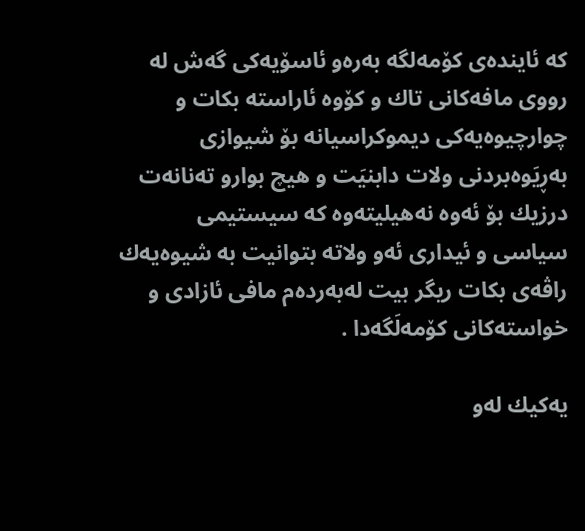كه‌ ئاینده‌ی كۆمه‌لگه‌ به‌ره‌و ئاسۆیه‌كی گه‌ش له‌ رووی مافه‌كانی تاك و كۆوه‌ ئاراسته‌ بكات و چوارچیوه‌یه‌كی دیموكراسیانه‌ بۆ شیوازی به‌ڕیَوه‌بردنی ولات دابنیَت و هیچ بوارو ته‌نانه‌ت درزیك بۆ ئه‌وه‌ نه‌هیلیته‌وه‌ كه‌ سیستیمی سیاسی و ئیداری ئه‌و ولاته‌ بتوانیت به‌ شیوه‌یه‌ك راڤه‌ى بكات ریگر بیت له‌به‌رده‌م مافی ئازادی و خواسته‌كانی كۆمه‌لَگه‌دا .

یه‌كیك له‌و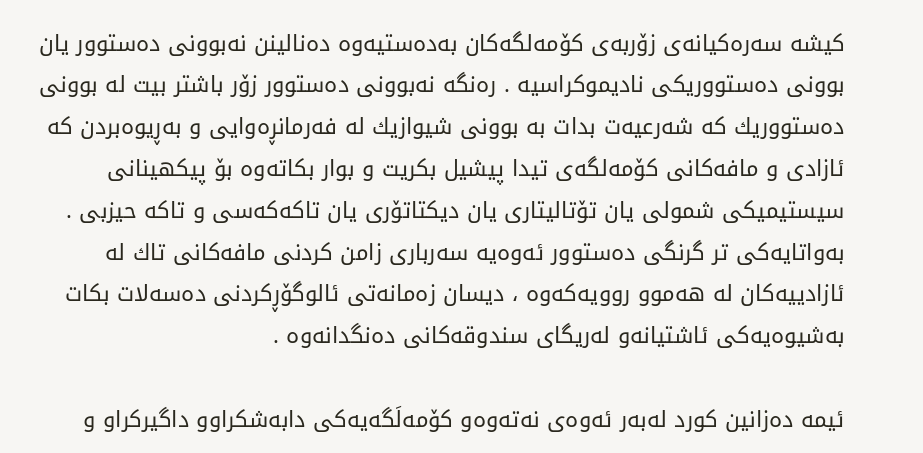كیشه‌ سه‌ره‌كیانه‌ى زۆربه‌ى كۆمه‌لگه‌كان به‌ده‌ستیه‌وه‌ ده‌نالینن نه‌بوونی ده‌ستوور یان بوونی ده‌ستووریكی نادیموكراسیه ‌. ره‌نگه‌ نه‌بوونی ده‌ستوور زۆر باشتر بیت له‌ بوونی ده‌ستووریك كه‌ شه‌رعیه‌ت بدات به‌ بوونی شیوازیك له‌ فه‌رمانڕه‌وایی و به‌ڕیوه‌بردن كه‌ ئازادی و مافه‌كانی كۆمه‌لگه‌ى تیدا پیشیل بكریت و بوار بكاته‌وه‌ بۆ پیكهینانی سیستیمیكی شمولی یان تۆتالیتاری یان دیكتاتۆری یان تاكه‌كه‌سی و تاكه‌ حیزبی . به‌واتایه‌كی تر گرنگی ده‌ستوور ئه‌وه‌یه‌ سه‌رباری زامن كردنی مافه‌كانی تاك له‌ ئازادییه‌كان له‌ هه‌موو روویه‌كه‌وه ، دیسان زه‌مانه‌تی ئالوگۆڕكردنی ده‌سه‌لات بكات به‌شیوه‌یه‌كی ئاشتیانه‌و له‌ریگای سندوقه‌كانی ده‌نگدانه‌وه‌ .

ئیمه‌ ده‌زانین كورد له‌به‌ر ئه‌وه‌ى نه‌ته‌وه‌و كۆمه‌لَگه‌یه‌كی دابه‌شكراوو داگیركراو و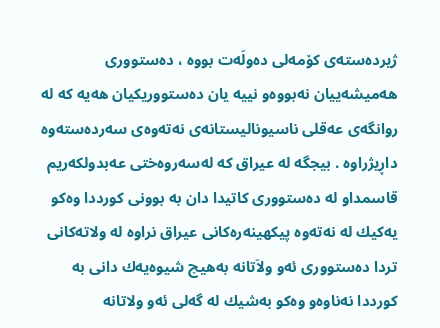ژیرده‌سته‌ى كۆمه‌لی ده‌ولَه‌ت بووه ‌، ده‌ستووری هه‌میشه‌ییان نه‌بووه‌و نییه‌ یان ده‌ستووریكیان هه‌یه‌ كه‌ له‌ روانگه‌ى عه‌قلی ناسیونالیستانه‌ى نه‌ته‌وه‌ی سه‌رده‌سته‌وه‌ داڕیژراوه‌ . بیجگه‌ له‌ عیراق كه‌ له‌سه‌روه‌ختی عه‌بدولكه‌ریم قاسمداو له‌ ده‌ستووری كاتیدا دان به‌ بوونی كورددا وه‌كو یه‌كیك له‌ نه‌ته‌وه‌ پیكهینه‌ره‌كانی عیراق نراوه‌ له‌ ولاته‌كانی تردا ده‌ستووری ئه‌و ولاَتانه‌ به‌هیچ شیوه‌یه‌ك دانی به‌ كورددا نه‌ناوه‌و وه‌كو به‌شیك له‌ گه‌لی ئه‌و ولاتانه‌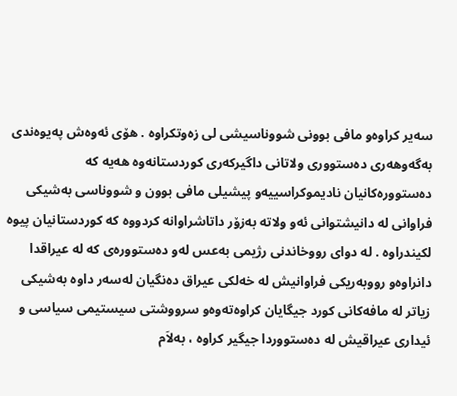سه‌یر كراوه‌و مافی بوونی شووناسیشی لی زه‌وتكراوه‌ . هۆی ئه‌وه‌ش په‌یوه‌ندی به‌گه‌وهه‌ری ده‌ستووری ولاتانی داگیركه‌ری كوردستانه‌وه‌ هه‌یه‌ كه‌ ده‌ستووره‌كانیان نادیموكراسییه‌و پیشیلی مافی بوون و شووناسی به‌شیكی فراوانی له‌ دانیشتوانی ئه‌و ولاته‌ به‌زۆر داتاشراوانه‌ كردووه‌ كه‌ كوردستانیان پیوه‌ لكیندراوه ‌. له‌ دوای رووخاندنی رژیمی به‌عس له‌و ده‌ستووره‌ى كه‌ له‌ عیراقدا دانراوه‌و رووبه‌ریکی فراوانیش له‌ خه‌لكی عیراق ده‌نگیان له‌سه‌ر داوه‌ به‌شیكی زیاتر له‌ مافه‌كانی كورد جیگایان كراوه‌ته‌وه‌و سرووشتی سیستیمی سیاسی و ئیداری عیراقیش له‌ ده‌ستووردا جیگیر كراوه‌ ، به‌لاَم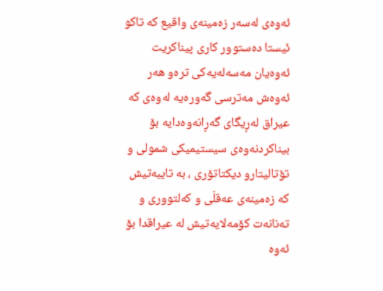ئه‌وه‌ى له‌سه‌ر زه‌مینه‌ى واقیع كه‌ تاكو ئیستا ده‌ستوور كاری پیناكریت ئه‌وه‌یان مه‌سه‌له‌یه‌كی تره‌و هه‌ر ئه‌وه‌ش مه‌ترسی گه‌وره‌یه‌ له‌وه‌ى كه‌ عیراق له‌ڕیگای گه‌ڕانه‌وه‌دایه‌ بۆ بیناكردنه‌وه‌ى سیستیمیكی شمولی و تۆتالیتارو دیكتاتۆری ، به‌ تایبه‌تیش كه‌ زه‌مینه‌ى عه‌قلَی و كه‌لتووری و ته‌نانه‌ت كۆمه‌لایه‌تیش له‌ عیراقدا بۆ ئه‌وه‌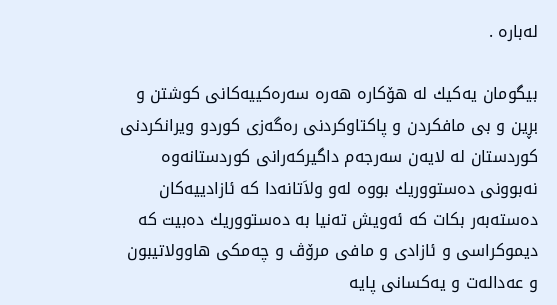له‌باره ‌.

بیگومان یه‌كیك له‌ هۆكاره‌ هه‌ره‌ سه‌ره‌كییه‌كانی كوشتن و بڕین و بی مافكردن و پاكتاوكردنی ره‌گه‌زی كوردو ویرانكردنی كوردستان له‌ لایه‌ن سه‌رجه‌م داگیركه‌رانی كوردستانه‌وه‌ نه‌بوونی ده‌ستووریك بووه‌ له‌و ولاَتانه‌دا كه‌ ئازادییه‌كان ده‌سته‌به‌ر بكات كه‌ ئه‌ویش ته‌نیا به‌ ده‌ستووریك ده‌بیت كه‌ دیموكراسی و ئازادی و مافی مرۆڤ و چه‌مكی هاوولاتیبون و عه‌داله‌ت و یه‌كسانی پایه‌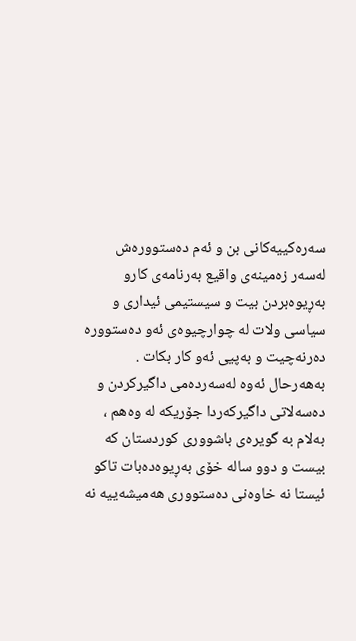سه‌ره‌كییه‌كانی بن و ئه‌م ده‌ستووره‌ش له‌سه‌ر زه‌مینه‌ى واقیع به‌رنامه‌ى كارو به‌ڕیوه‌بردن بیت و سیستیمی ئیداری و سیاسی ولات له‌ چوارچیوه‌ى ئه‌و ده‌ستووره‌ ده‌رنه‌چیت و به‌پیی ئه‌و كار بكات . به‌هه‌رحال ئه‌وه‌ له‌سه‌رده‌می داگیركردن و ده‌سه‌لاتی داگیركه‌ردا جۆریكه‌ له‌ وه‌هم ، به‌لام به‌ گویره‌ى باشووری كوردستان كه‌ بیست و دوو ساله‌ خۆی به‌ڕیوه‌ده‌بات تاكو ئیستا نه‌ خاوه‌نی ده‌ستووری هه‌میشه‌ییه‌ نه‌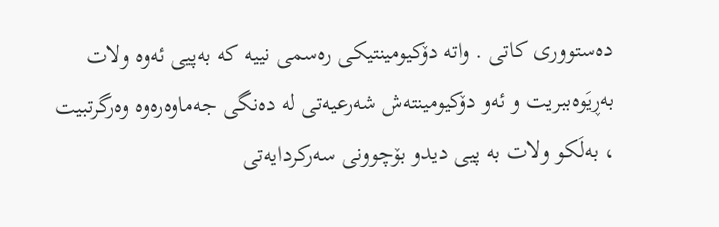ده‌ستووری كاتی . واته‌ دۆكیومینتیكی ره‌سمی نییه‌ كه‌ به‌پیی ئه‌وه‌ ولات به‌ڕیَوه‌ببریت و ئه‌و دۆكیومینته‌ش شه‌رعیه‌تی له‌ ده‌نگی جه‌ماوه‌ره‌وه‌ وه‌رگرتبیت ، به‌لَكو ولات به‌ پیی دیدو بۆچوونی سه‌ركردایه‌تی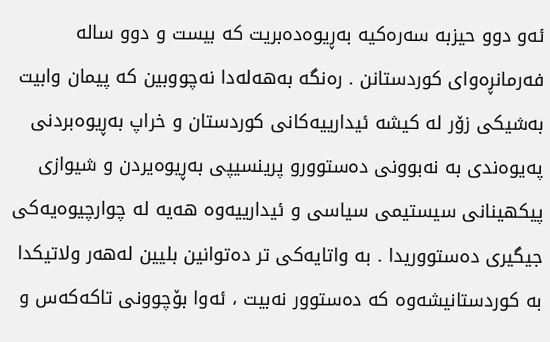ئه‌و دوو حیزبه‌ سه‌ره‌كیه‌ به‌ڕیوه‌ده‌بریت كه‌ بیست و دوو ساله‌ فه‌رمانڕه‌وای كوردستانن . ره‌نگه‌ به‌هه‌له‌دا نه‌چووبین كه‌ پیمان وابیت به‌شیكی زۆر له‌ كیشه‌ ئیدارییه‌كانی كوردستان و خراپ به‌ڕیوه‌بردنی په‌یوه‌ندی به‌ نه‌بوونی ده‌ستوورو پرینسیپی به‌ڕیوه‌یردن و شیوازی پیکهینانی سیستیمی سیاسی و ئیدارییه‌وه‌ هه‌یه‌ له‌ چوارچیوه‌یه‌كی جیگیری ده‌ستووریدا . به‌ واتایه‌كی تر ده‌توانین بلیین له‌هه‌ر ولاتیكدا به‌ كوردستانیشه‌وه‌ كه‌ ده‌ستوور نه‌بیت ، ئه‌وا بۆچوونی تاكه‌كه‌س و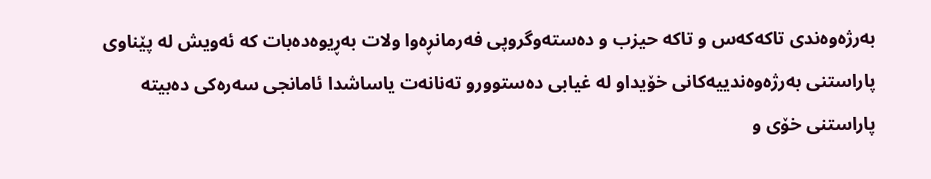به‌رژه‌وه‌ندی تاكه‌كه‌س و تاكه‌ حیزب و ده‌سته‌وگروپی فه‌رمانڕه‌وا ولات به‌ڕیوه‌ده‌بات كه‌ ئه‌ویش له‌ پێناوی پاراستنی به‌رژه‌وه‌ندییه‌كانی خۆیداو له‌ غیابی ده‌ستوورو ته‌نانه‌ت یاساشدا ئامانجی سه‌ره‌كی ده‌بیته‌ پاراستنی خۆی و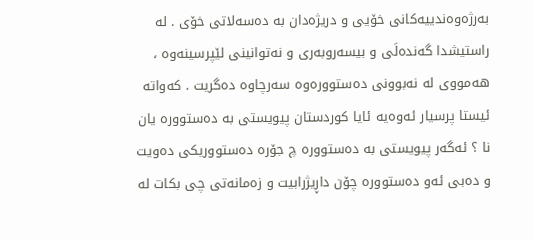به‌رژه‌وه‌ندییه‌كانی خۆیی و دریژه‌دان به‌ ده‌سه‌لاتی خۆی . له‌ راستیشدا گه‌نده‌لَی و بیسه‌روبه‌ری و نه‌توانینی لێپرسینه‌وه ‌، هه‌مووی له‌ نه‌بوونی ده‌ستووره‌وه‌ سه‌رچاوه‌ ده‌گریت . كه‌واته‌ ئیستا پرسیار ئه‌وه‌یه‌ ئایا كوردستان پیویستی به‌ ده‌ستووره‌ یان نا ؟ ئه‌گه‌ر پیویستی به‌ ده‌ستووره‌ چ جۆره‌ ده‌ستووریكی ده‌ویت و ده‌بی ئه‌و ده‌ستووره‌ چۆن داڕیژرابیت و زه‌مانه‌تی چی بكات له‌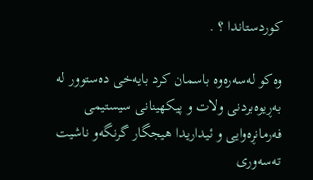كوردستاندا ؟ .

وه‌كو له‌سه‌ره‌وه‌ باسمان كرد بایه‌خی ده‌ستوور له‌ به‌ڕیوه‌بردنی ولات و پیكهینانی سیستیمی فه‌رمانڕه‌وایی و ئیداریدا هیجگار گرنگه‌و ناشیت ته‌سه‌وری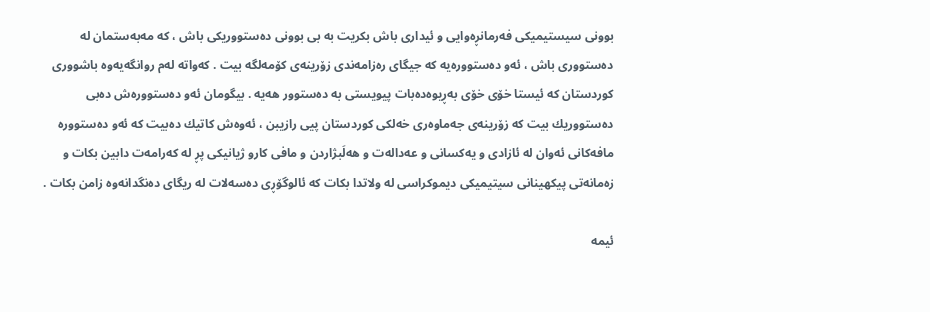بوونی سیستیمیكی فه‌رمانڕه‌وایی و ئیداری باش بكریت به‌ بی بوونی ده‌ستووریكی باش ، كه‌ مه‌به‌ستمان له‌ ده‌ستووری باش ، ئه‌و ده‌ستووره‌یه‌ كه‌ جیگای ره‌زامه‌ندی زۆرینه‌ی كۆمه‌لگه‌ بیت . كه‌واته‌ له‌م روانگه‌یه‌وه‌ باشووری كوردستان كه‌ ئیستا خۆی خۆی به‌ڕیوه‌ده‌بات پیویستی به‌ ده‌ستوور هه‌یه‌ . بیگومان ئه‌و ده‌ستووره‌ش ده‌بی ده‌ستووریك بیت كه‌ زۆرینه‌ى جه‌ماوه‌ری خه‌لكی كوردستان پیی رازیبن ، ئه‌وه‌ش كاتیك ده‌بیت كه‌ ئه‌و ده‌ستووره‌ مافه‌كانی ئه‌وان له‌ ئازادی و یه‌كسانی و عه‌داله‌ت و هه‌لَبژاردن و مافی كارو ژیانیكی پڕ له‌ كه‌رامه‌ت دابین بكات و زه‌مانه‌تی پیكهینانی سیتیمیكی دیموكراسی له‌ ولاتدا بكات كه‌ ئالوگۆڕی ده‌سه‌لات له‌ ریگای ده‌نگدانه‌وه‌ زامن بكات .

ئیمه‌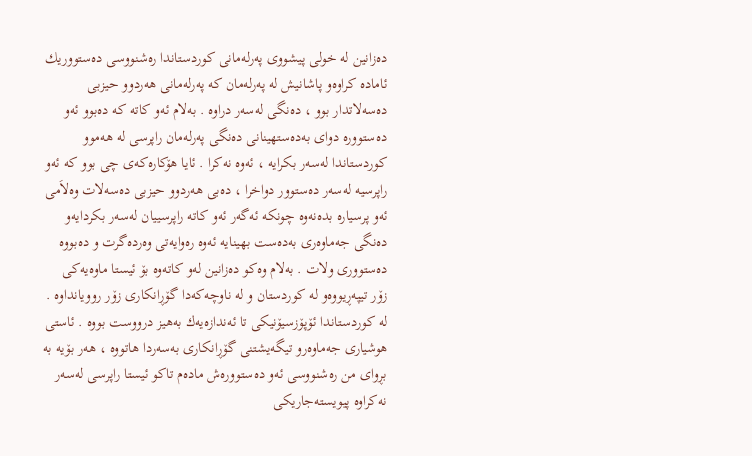ده‌زانین له‌ خولی پیشووى په‌رله‌مانی كوردستاندا ره‌شنووسی ده‌ستووریك ئاماده‌ كراوه‌و پاشانیش له‌ په‌رله‌مان كه‌ په‌رله‌مانی هه‌ردوو حیزبی ده‌سه‌لاتدار بوو ، ده‌نگی له‌سه‌ر دراوه ‌. به‌لام ئه‌و كاته‌ كه‌ ده‌بوو ئه‌و ده‌ستووره‌ دوای به‌ده‌ستهینانی ده‌نگی په‌رله‌مان راپرسی له‌ هه‌موو كوردستاندا له‌سه‌ر بكرایه‌ ، ئه‌وه‌ نه‌كرا . ئایا هۆكاره‌كه‌ی چی بوو كه‌ ئه‌و راپرسیه‌ له‌سه‌ر ده‌ستوور دواخرا ، ده‌بی هه‌ردوو حیزبی ده‌سه‌لات وه‌لاَمی ئه‌و پرسیاره‌ بده‌نه‌وه‌ چونكه‌ ئه‌گه‌ر ئه‌و كاته‌ راپرسییان له‌سه‌ر بكردایه‌و ده‌نگی جه‌ماوه‌ری به‌ده‌ست بهینایه‌ ئه‌وه‌ ره‌وایه‌تی وه‌رده‌گرت و ده‌بووه‌ ده‌ستووری ولات . به‌لام وه‌كو ده‌زانین له‌و كاته‌وه‌ بۆ ئیستا ماوه‌یه‌كی زۆر تیپه‌ڕیووه‌و له‌ كوردستان و له‌ ناوچه‌كه‌دا گۆڕانكاری زۆر روویانداوه‌ . له‌ كوردستاندا ئۆپۆزسیۆنیكی تا ئه‌ندازه‌یه‌ك به‌هیز درووست بووه ‌. ئاستی هوشیاری جه‌ماوه‌رو تیگه‌یشتنی گۆڕانكاری به‌سه‌ردا هاتووه ‌، هه‌ر بۆیه‌ به‌ بڕوای من ره‌شنووسی ئه‌و ده‌ستووره‌ش ماده‌م تاكو ئیستا راپرسی له‌سه‌ر نه‌كراوه‌ پیویسته‌جاریكی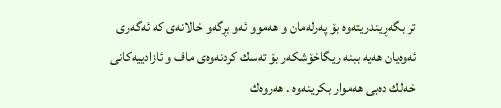تر بگه‌ڕیندریته‌وه‌ بۆ په‌رله‌مان و هه‌موو ئه‌و بڕگه‌و خالانه‌ى كه‌ ئه‌گه‌ری ئه‌وه‌یان هه‌یه‌ ببنه‌ ریگاخۆشكه‌ر بۆ ته‌سك كردنه‌وه‌ی ماف و ئازادییه‌كانی خه‌لك ده‌بی هه‌موار بكرینه‌وه ‌. هه‌روه‌ك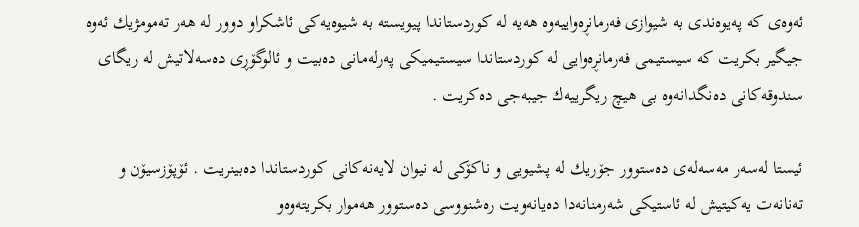ئه‌وه‌ى كه‌ په‌یوه‌ندی به‌ شیوازی فه‌رمانڕه‌واییه‌وه‌ هه‌یه‌ له‌ كوردستاندا پیویسته‌ به‌ شیوه‌یه‌كی ئاشكراو دوور له‌ هه‌ر ته‌مومژیك ئه‌وه‌ جیگیر بكریت كه‌ سیستیمی فه‌رمانڕه‌وایی له‌ كوردستاندا سیستیمیكی په‌رله‌مانی ده‌بیت و ئالوگۆڕی ده‌سه‌لاتیش له‌ ریگای سندوقه‌كانی ده‌نگدانه‌وه‌ بی هیچ ریگرییه‌ك جیبه‌جی ده‌كریت .

ئیستا له‌سه‌ر مه‌سه‌له‌ى ده‌ستوور جۆریك له‌ پشیویی و ناكۆكی له‌ نیوان لایه‌نه‌كانی كوردستاندا ده‌بینریت . ئۆپۆزسیۆن و ته‌نانه‌ت یه‌كیتیش له‌ ئاستیكی شه‌رمنانه‌دا ده‌یانه‌ویت ره‌شنووسی ده‌ستوور هه‌موار بكریته‌وه‌و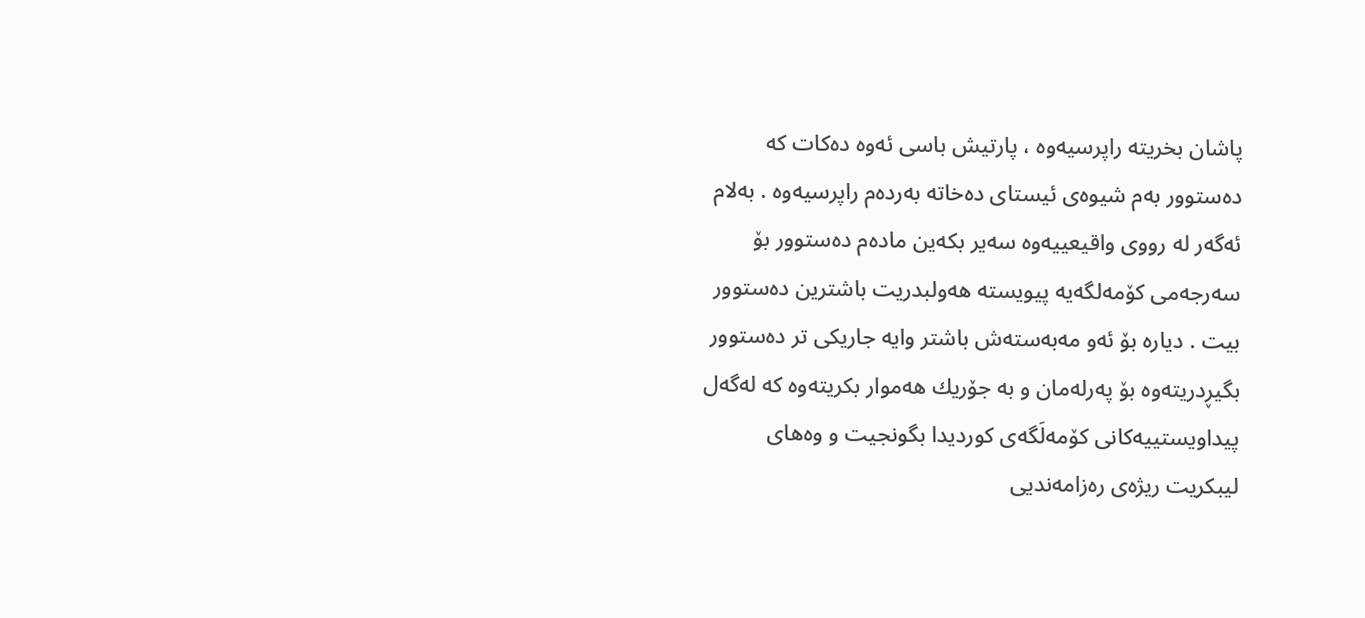پاشان بخریته‌ راپرسیه‌وه ‌، پارتیش باسی ئه‌وه‌ ده‌كات كه‌ ده‌ستوور به‌م شیوه‌ى ئیستای ده‌خاته‌ به‌رده‌م راپرسیه‌وه ‌. به‌لام ئه‌گه‌ر له‌ رووی واقیعییه‌وه‌ سه‌یر بكه‌ین ماده‌م ده‌ستوور بۆ سه‌رجه‌می كۆمه‌لگه‌یه‌ پیویسته‌ هه‌ولبدریت باشترین ده‌ستوور بیت . دیاره‌ بۆ ئه‌و مه‌به‌سته‌ش باشتر وایه‌ جاریكی تر ده‌ستوور بگیڕدریته‌وه‌ بۆ په‌رله‌مان و به‌ جۆریك هه‌موار بكریته‌وه‌ كه‌ له‌گه‌ل پیداویستییه‌كانی كۆمه‌لَگه‌ى كوردیدا بگونجیت و وه‌های لیبكریت ریژه‌ى ره‌زامه‌ندیی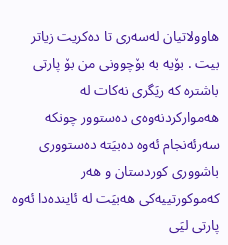هاوولاتیان له‌سه‌ری تا ده‌كریت زیاتر بیت . بۆیه‌ به‌ بۆچوونی من بۆ پارتی باشتره‌ كه‌ ریَگری نه‌كات له‌ هه‌مواركردنه‌وه‌ی ده‌ستوور چونكه‌ سه‌رئه‌نجام ئه‌وه‌ ده‌بیَته‌ ده‌ستووری باشووری كوردستان و هه‌ر كه‌موكورتییه‌كی هه‌بیَت له‌ ئاینده‌دا ئه‌وه‌ پارتی لیَی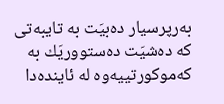به‌رپرسیار ده‌بیَت به‌ تایبه‌تی كه‌ ده‌شیَت ده‌ستووریَك به‌ كه‌موكورتییه‌وه‌ له‌ ئاینده‌دا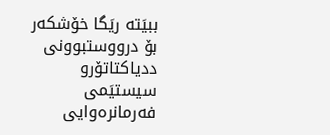ببیَته‌ ریَگا خۆشكه‌ر بۆ درووستبوونی ددیاكتاتۆرو سیستیَمی فه‌رمانره‌وایی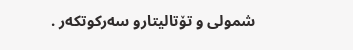شمولی و تۆتالیتارو سه‌ركوتكه‌ر .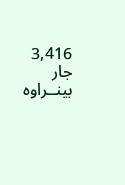3,416 جار بینــراوە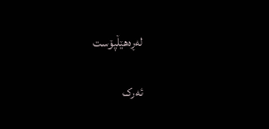لەڕەهێڵپۆست

ئەرک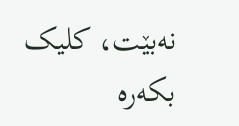نەبێت، کلیک بکەرە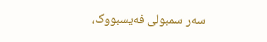سەر سمبولی فەیسبووک،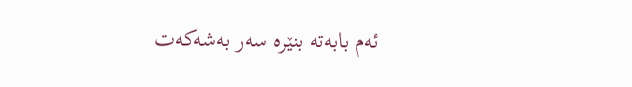ئەم بابەتە بنێرە سەر بەشەکەت